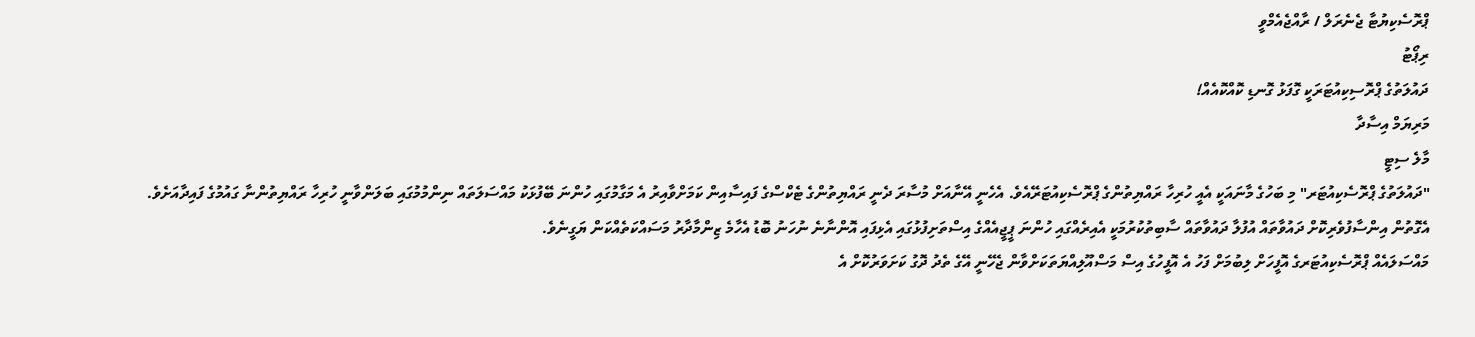ޕްރޮސެކިޔުޓާ ޖެނެރަލް / ރާއްޖެއެމްވީ
ރިޕޯޓު
ދައުލަތުގެ ޕްރޮސިކިއުޓަރަކީ ގޮފަޅު ގޮނޑި ކޮއްކޮއެއް!
މަރިޔަމް އިސާދާ
މާލެ ސިޓީ
"ދައުލަތުގެ ޕްރޮސެކިއުޓަރ" މި ބަހުގެ މާނައަކީ އެއީ ހުރިހާ ރައްޔިތުންގެ ޕްރޮސެކިއުޓަރޭއެވެ. އެހެނީ އޭނާއަށް މުސާރަ ދެނީ ރައްޔިތުންގެ ޓެކްސްގެ ފައިސާއިން ކަމަށްވާއިރު އެ މަގާމުގައި ހުންނަ ބޭފުޅަކު މައްސަލަތައް ނިންމުމުގައި ބަލަންވާނީ ހުރިހާ ރައްޔިތުންނާ ގައުމުގެ ފައިދާއަށެވެ.
އެގޮތުން އިންސާފުވެރިކޮށް ދައުވާތައް އުފުލާ ދައުވާތައް ސާބިތުކުރުމަކީ އެއިރެއްގައި ހުންނަ ޕީޖީއެއްގެ އިސްތަށިފުޅުގައި އެޅިފައި އޮންނާނެ ނުހަނު ބޮޑު އެހާމެ ޒިންމާދާރު މަސައްކަތެއްކަން ޔަގީނެވެ.
މައްސަލައެއް ޕްރޮސެކިއުޓަރގެ އޮފީހަށް ލިބުމަށް ފަހު އެ އޮފީހުގެ އިސް މަސްއޫލިއްޔަތަކަށްވާން ޖެހޭނީ އޭގެ ތެދު ދޮގު ކަށަވަރުކޮށް އެ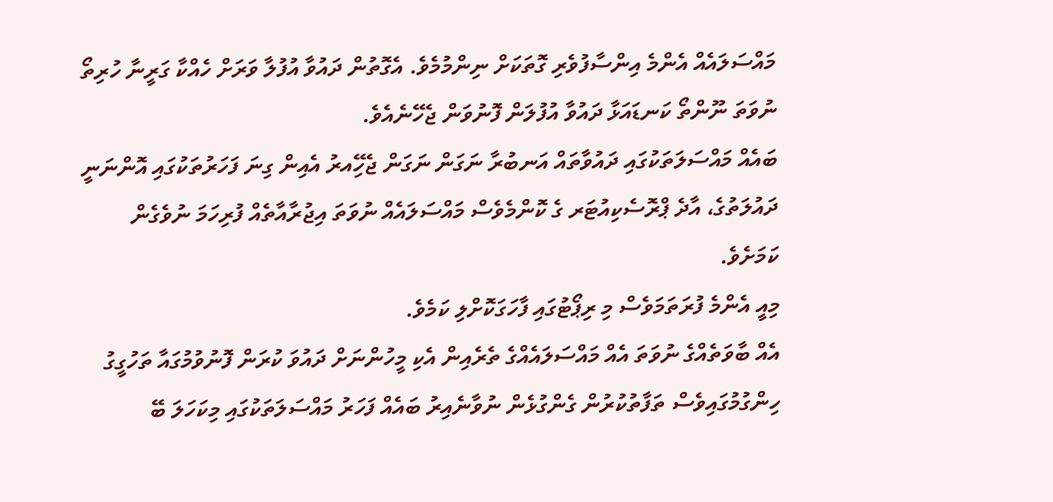މައްސަލައެއް އެންމެ އިންސާފުވެރި ގޮތަކަށް ނިންމުމެވެ. އެގޮތުން ދައުވާ އުފުލާ ވަރަށް ހެއްކާ ގަރީނާ ހުރިތޯ ނުވަތަ ނޫންތޯ ކަނޑައަޅާ ދައުވާ އުފުލަން ފޮނުވަން ޖެހޭނެއެވެ.
ބައެއް މައްސަލަތަކުގައި ދައުވާތައް އަނބުރާ ނަގަން ނަގަން ޖެހޭިއރު އެއިން ގިނަ ފަހަރުތަކުގައި އޮންނަނީ ދައުލަތުގެ، އާދެ ޕްރޮސެކިއުޓަރ ގެ ކޮންމެވެސް މައްސަލައެއް ނުވަތަ އިޖުރާއާތެއް ފުރިހަމަ ނުވެގެން ކަމަށެވެ.
މިއީ އެންމެ ފުރަތަމަވެސް މި ރިޕޯޓުގައި ފާހަގަކޮށްލި ކަމެވެ.
އެއް ބާވަތެއްގެ ނުވަތަ އެއް މައްސަލައެއްގެ ތެރެއިން އެކި މީހުންނަށް ދައުވަ ކުރަން ފޮނުވުމުގައާ ތަހުގީގު ހިންގުމުގައިވެސް ތަފާތުކުރުން ގެންގުޅެން ނުވާނެއިރު ބައެއް ފަހަރު މައްސަލަތަކުގައި މިކަހަލަ ބޭ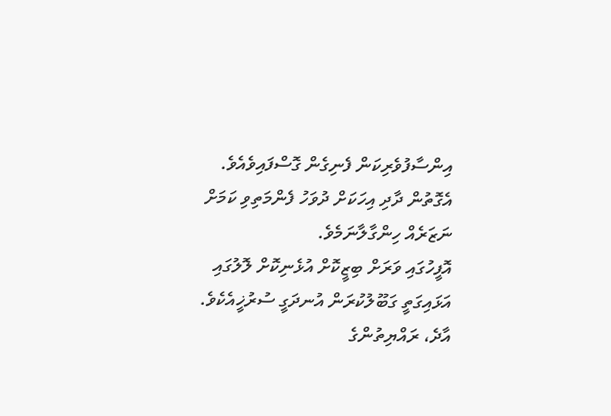އިންސާފުވެރިކަން ފެނިގެން ގޮސްފައިވެއެވެ.
އެގޮތުން ދާދި އިހަކަށް ދުވަހު ފެންމަތިވި ކަމަށް ނަޒަރެއް ހިންގާލާނަމެވެ.
އޮފީހުގައި ވަރަށް ބިޒީކޮށް އުޅެނިކޮށް ލޮލުގައި އަޅައިގަތީ ގަބޫލުކުރަން އުނދަގީ ސުރުޚީއެކެވެ. އާދެ، ރައްޔިތުންގެ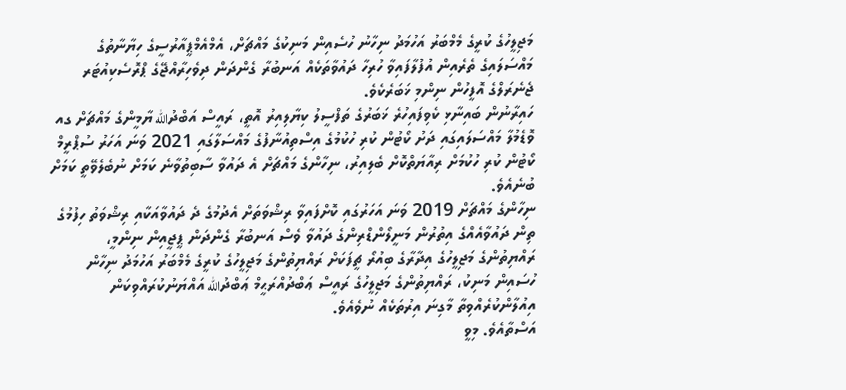މަޖިލީހުގެ ކުރީގެ މެމްބަރު އަހުމަދު ނިހާނު ހުސެއިން މަނިކުގެ މައްޗަށް، އެމްއެމްޕީއާރުސީގެ ހިޔާނާތުގެ މައްސަލައިގެ ތެރެއިން އުފުލާފައިވާ ހުރިހާ ދައުވާތަކެއް އަނބުރާ ގެންދަން ދިވެހިރާއްޖޭގެ ޕްރޮސެކިއުޓަރ ޖެނެރަލްގެ އޮފީހުން ނިންމި ޚަބަރެކެވެ.
ހައިރާނުން ބައިނާޅި ކެވިފައިހުރެ ޚަބަރުގެ ތަފްސީލު ކިޔާލިއިރު އޮތީ، ރައީސް އަބްދުالله ޔާމީންގެ މައްޗަށް ގއ ވޮޑެމުލާ މައްސަލައިގައި ދަށު ކޯޓުން ކުރި ހުކުމުގެ އިސްތިއުނާފުގެ މައްސަލާގައި 2021 ވަނަ އަހަރު ސުޕްރީމް ކޯޓުން ކުރި ހުކުމަށް ރިއާޔަތްކޮށް ބެލިއިރު، ނިހާންގެ މައްޗަށް އެ ދައުވާ ސާބިތުވާނެ ކަމަށް ނުބެލެވޭތީ ކަމަށް ބުނެއެވެ.
ނިހާންގެ މައްޗަށް 2019 ވަނަ އަހަރުގައި ކޮށްފައިވާ ރިޝްވަތަށް އެދުމުގެ ދެ ދައުވާއަކާއި ރިޝްވަތު ހިފުމުގެ ތިން ދައުވާއެއްގެ އިތުރުން މަނީލޯންޑްރިންގެ ދައުވާ ވެސް އަނބުރާ ގެންދަން ޕީޖީއިން ނިންމީ، ރައްޔިތުންގެ މަޖިލީހުގެ އިދާރާގެ ބިއުރޯ ޗީފަކަށް ރައްޔިތުންގެ މަޖިލީހުގެ ކުރީގެ މެމްބަރު އަހުމަދު ނިހާން ހުސައިން މަނިކު، ރައްޔިތުންގެ މަޖިލީހުގެ ރައީސް ޢަބްދުއްރަޙީމް ޢަބްދުالله އައްޔަނުކުރައްވިކަން އިއުލާންކުރެއްވިތާ މާގިނަ އިރުތަކެއް ނުވެއެވެ.
އަސްތާއެވެ. މިވީ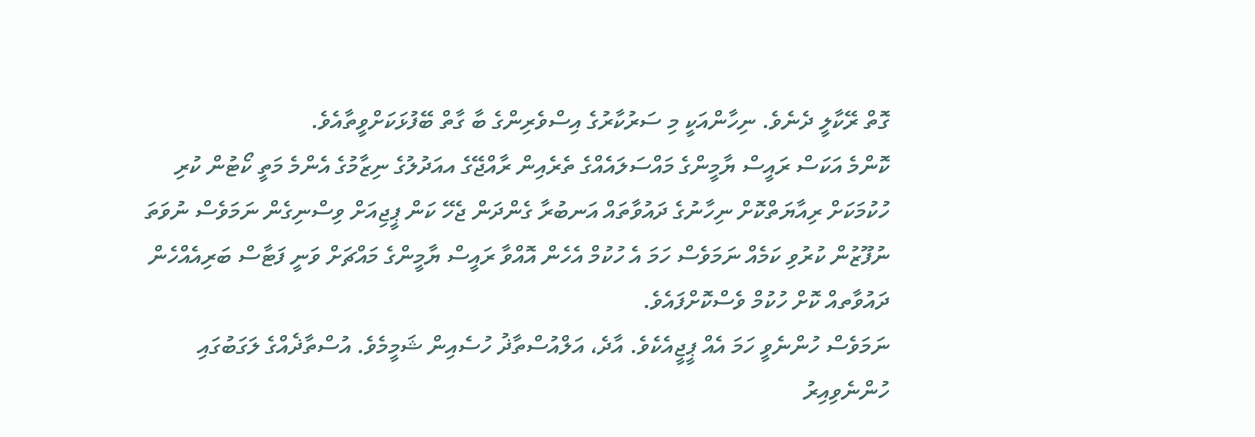ގޮތް ރޭކާލީ ދެނެވެ. ނިހާންއަކީ މި ސަރުކާރުގެ އިސްވެރިންގެ ބާ ގާތް ބޭފުޅަކަށްވީތާއެވެ.
ކޮންމެ އަކަސް ރައީސް ޔާމީންގެ މައްސަލައެއްގެ ތެރެއިން ރާއްޖޭގެ އއަދުލުގެ ނިޒާމުގެ އެންމެ މަތީ ކޯޓުން ކުރި ހުކުމަކަށް ރިއާޔަތްކޮށް ނިހާނުގެ ދައުވާތައް އަނބުރާ ގެންދަން ޖެހޭ ކަން ޕީޖިއަށް ވިސްނިގެން ނަމަވެސް ނުވަތަ ނުފޫޒުން ކުރުވި ކަމެއް ނަމަވެސް ހަމަ އެ ހުކުމް އެހެން އޮއްވާ ރައީސް ޔާމީންގެ މައްޗަށް ވަނީ ފަޓާސް ބަރިއެއްހެން ދައުވާތއް ކޮށް ހުކުމް ވެސްކޮށްފައެވެ.
ނަމަވެސް ހުންނެވީ ހަމަ އެއް ޕީޖީއެކެވެ. އާދެ، އަލްއުސްތާޛު ހުސެއިން ޝަމީމެވެ. އުސްތާޛެއްގެ ލަގަބުގައި ހުންނެވިއިރު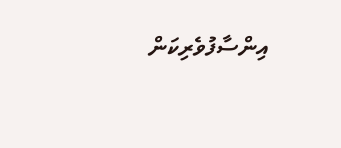އިންސާފުވެރިކަން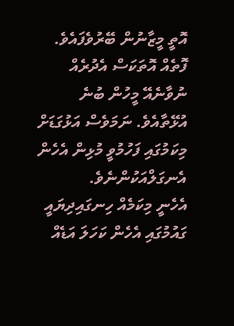އޮތީ މީޒާނުން ބޭރުވެފައެވެ. ފޮތެއް އޮތަކަސް އެދުރެއް ނުވާނެއޭ މީހުން ބުނެ އުޅޭތާއެވެ. ނަމަވެސް އަޅުގަޑަށް މިކަމުގައި ފަހުމުވީ މުޅިން އެހެން އެނގަލްއަކުންނެވެ.
އެހެނީ މިކަމެއް ހިނގައިދިޔައީ ގައުމުގައި އެހެން ކަހަލަ އަޑެއް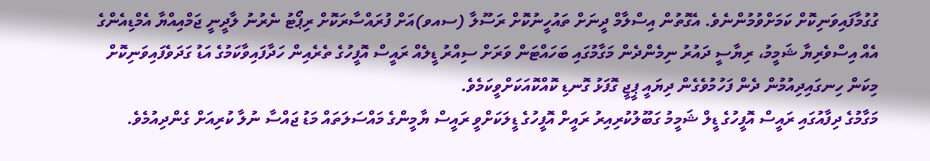ގުގުމާފައިވަނިކޮށް ކަމަށްވުމުންނެވެ. އެގޮތުން އިސްލާމް ދީނަށް ތައުހީނުކޮށް ރަސޫލާ (ސއވ)އަށް ފުރައްސާރަކޮށް ރިޕޯޓު ނެރުނު ލާދީނީ ޖަމްއިއްޔާ އެމްޑިއެންގެ އެއް އިސްވެރިޔާ ޝަމީމު، ރިޔާސީ ދައުރު ނިމެންދެން މަގާމުގައި ބަހައްޓަން ވަރަށް ސިއްރު ޑީލެއް ރައީސް އޮފީހުގެ ތެރެއިން ހަދާފައިވާކަމުގެ އަޑު ގަދަވެފައިވަނިކޮށް މިކަން ހިނގައިދިއުމުން ދެން ފަހުމުވެގެން ދިޔައީ ޕީޖީ ގޮފަޅު ގޮނޑި ކޮއްކޮއަކަށްވީކަމެވެ.
މަގާމުގެ ދިފާއުގައި ރައީސް އޮފީހުގެ ޑީލް ޝަމީމު ގަބޫލުކުރިއިރު ރައީށް އޮފީހުގެ ޑީލަކަށްވީ ރައީސް ޔާމީންގެ މައްސަލަތައް މަޑު ޖައްސާ ނުލާ ކުރިއަށް ގެންދިއުމެވެ.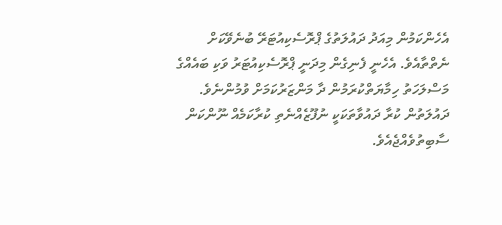އެހެންކަމުން މިއަދު ދައުލަތުގެ ޕްރޮސެކިއުޓަރޭ ބުނެވޭކަށް ނެތްތާއެވެ. އެހެނީ ފެނިގެން މިދަނީ ޕްރޮސެކިއުޓަރު ވަކި ބައެއްގެ މަސްލަހަތު ހިމާޔަތްކުރަމުން ދާ މަންޒަރުކަމަށް ވުމުންނެވެ.
ދައުލަތުން ކުރާ ދައުވާތަކަކީ ނުފޫޒެއްނެތި ކުރާކަމެއް ނޫންކަން ސާބިތުވެއްޖެއެވެ.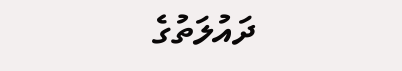ދައުލަތުގެ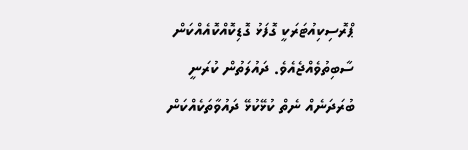ޕްރޮސިކިއުޓަރަކީ ގޮފަޅު ގޮޑިކޮއްކޮއެއްކަން ސާބިތުވެއްޖެއެވެ. ދައުލަތުން ކުރަނީ ބުރަދަނެއް ނެތް ކުޅޭކުޅޭ ދައުވާތަކެއްކަން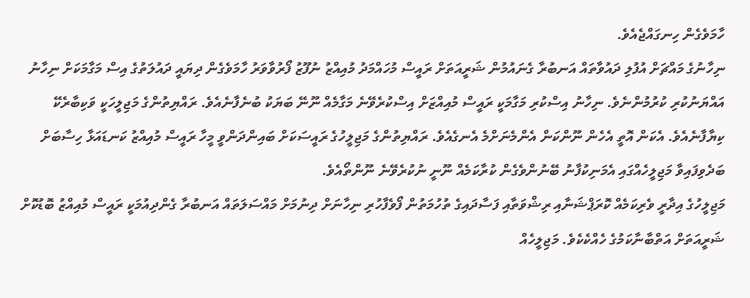ހާމަވެގެން ހިނގައްޖެއެވެ.
ނިހާނުގެ މައްޗަށް އުފުލި ދައުވާތައް އަނބުރާ ގެނައުމުން ޝަރީއަތަށް ރައީސް މުހައްމަދު މުއިއްޒު ނުފޫޒު ފޯރުވާވަރު ހާމަވެގެން ދިޔައީ ދައުލަތުގެ އިސް މަގާމަކަށް ނިހާނު އައްޔަނުކުރި ކުރުމުންނެވެ. ނިހާނު އިސްކުރި މަގާމަކީ ރައީސް މުއިއްޒަށް އިސްކުރެވޭނެ މަގާމެއް ނޫނޭ ބަޔަކު ބުނެފާނެއެވެ. ރައްޔިތުންގެ މަޖިލީހަކީ ވަކިބާރެކޭ ކިޔާފާނެއެވެ. އެކަން އޮތީ އެހެން ނޫންކަން އެންމެނަށްމެ އެނގެއެވެ. ރައްޔިތުންގެ މަޖިލީހުގެ ރައީސަކަށް ބައިންދަންވީ މީހާ ރައީސް މުއިއްޒު ކަނޑައަޅާ ހިސާބަށް ބަދެވިފައިވާ މަޖިލީހެއްގައި އެމަނިކުފާނު ބޭނުންވެގެން ކުރާކަމެއް ނޫނީ ނުކުރެވޭނެ ނޫންތޯއެވެ.
މަޖިލީހުގެ އިދާރީ ވެރިކަމެއް ކޮރަޕްޝަނާއި ރިޝްވަތާއި ފަސާދައިގެ ތުހުމަތުން ފޯވެފާހުރި ނިހާނަށް ދިނުމަށް މައްސަލަތައް އަނބުރާ ގެންދިއުމަކީ ރައީސް މުއިއްޒު ބޮޑުކޮށް ޝަރީއަތަށް އަތްބާނާކަމުގެ ހެއްކެކެވެ. މަޖިލީހެއް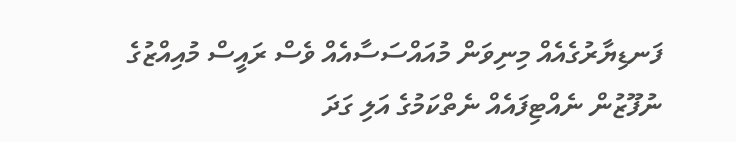ފަނޑިޔާރުގެއެއް މިނިވަން މުއައްސަސާއެއް ވެސް ރައީސް މުއިއްޒުގެ ނުފޫޒުން ނެއްޓިފައެއް ނެތްކަމުގެ އަލި ގަދަ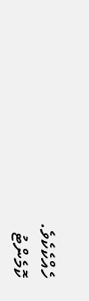ހެއްކެކެވެ.
ކޮމެންޓު